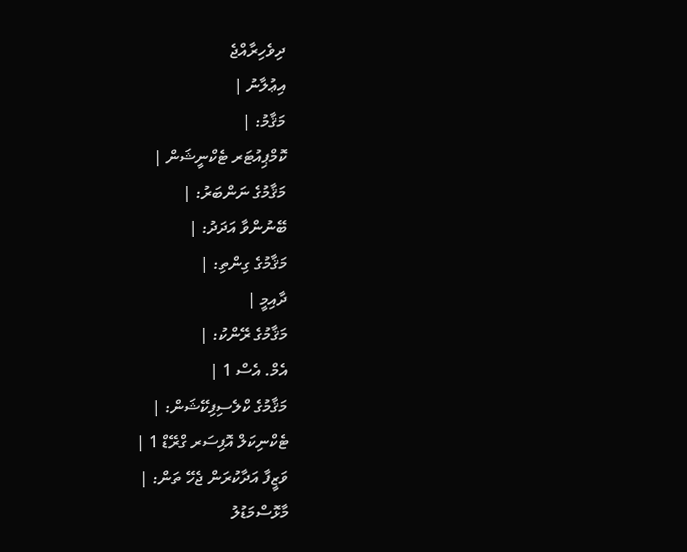ދިވެހިރާއްޖެ
އިޢުލާނު |
މަޤާމު: |
ކޮމްޕިއުޓަރ ޓެކްނީޝަން |
މަޤާމުގެ ނަންބަރު: |
ބޭނުންވާ އަދަދު: |
މަޤާމުގެ ގިންތި: |
ދާއިމީ |
މަޤާމުގެ ރޭންކު: |
އެމް. އެސް 1 |
މަޤާމުގެ ކްލެސިފިކޭޝަން: |
ޓެކްނިކަލް އޮފިސަރ ގްރޭޑް 1 |
ވަޒީފާ އަދާކުރަން ޖެހޭ ތަން: |
މާޅޮސްމަޑުލު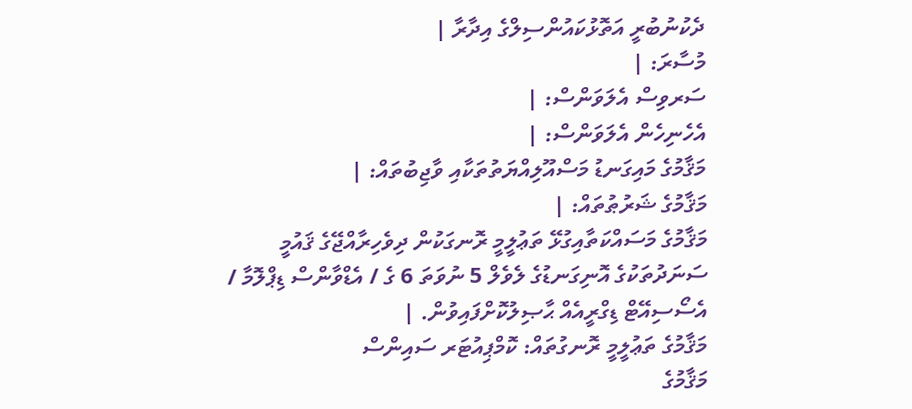ދެކުނުބުރީ އަތޮޅުކައުންސިލްގެ އިދާރާ |
މުސާރަ: |
ސަރވިސް އެލަވަންސް: |
އެހެނިހެން އެލަވަންސް: |
މަޤާމުގެ މައިގަނޑު މަސްއޫލިއްޔަތުތަކާއި ވާޖިބުތައް: |
މަޤާމުގެ ޝަރުޠުތައް: |
މަޤާމުގެ މަސައްކަތާއިގުޅޭ ތަޢުލީމީ ރޮނގަކުން ދިވެހިރާއްޖޭގެ ޤައުމީ ސަނަދުތަކުގެ އޮނިގަނޑުގެ ލެވެލް 5 ނުވަތަ 6 ގެ / އެޑްވާންސް ޑިޕްލޮމާ / އެސޯސިއޭޓް ޑިގްރީއެއް ޙާޞިލުކޮށްފައިވުން. |
މަޤާމުގެ ތަޢުލީމީ ރޮނގުތައް: ކޮމްޕިއުޓަރ ސައިންސް
މަޤާމުގެ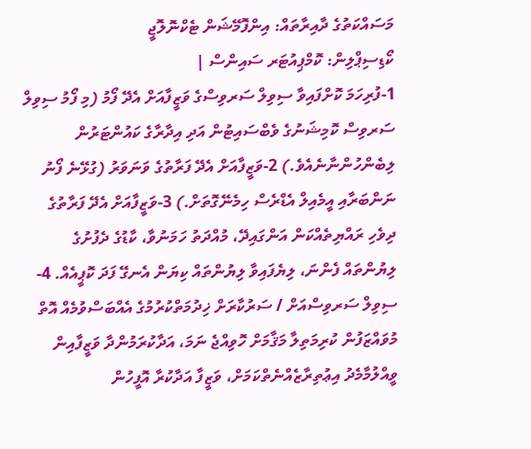މަސައްކަތުގެ ދާއިރާތައް: އިންފޮމޭޝަން ޓެކްނޮލޮޖީ
ކޯޑިސިޕްލިން: ކޮމްޕިއުޓަރ ސައިންސް |
1-ފުރިހަމަ ކޮށްފައިވާ ސިވިލް ސަރވިސްގެ ވަޒީފާއަށް އެދޭ ފޯމު (މި ފޯމު ސިވިލް ސަރވިސް ކޮމިޝަނުގެ ވެބްސައިޓުން އަދި އިދާރާގެ ކައުންޓަރުން ލިބެންހުންނާނެއެވެ.) 2-ވަޒީފާއަށް އެދޭ ފަރާތުގެ ވަނަވަރު (ގުޅޭނެ ފޯނު ނަންބަރާއި އީމެއިލް އެޑްރެސް ހިމެނޭގޮތަށް.) 3-ވަޒީފާއަށް އެދޭ ފަރާތުގެ ދިވެހި ރައްޔިތެއްކަން އަންގައިދޭ، މުއްދަތު ހަމަނުވާ، ކާޑުގެ ދެފުށުގެ ލިޔުންތައް ފެންނަ، ލިޔެފައިވާ ލިޔުންތައް ކިޔަން އެނގޭ ފަދަ ކޮޕީއެއް. 4-ސިވިލް ސަރވިސްއަށް / ސަރުކާރަށް ޚިދުމަތްކުރުމުގެ އެއްބަސްވުމެއް އޮތް މުވައްޒަފުން ކުރިމަތިލާ މަޤާމަށް ހޮވިއްޖެ ނަމަ، އަދާކުރަމުންދާ ވަޒީފާއިން ވީއްލުމާމެދު އިޢުތިރާޒެއްނެތްކަމަށް، ވަޒީފާ އަދާކުރާ އޮފީހުން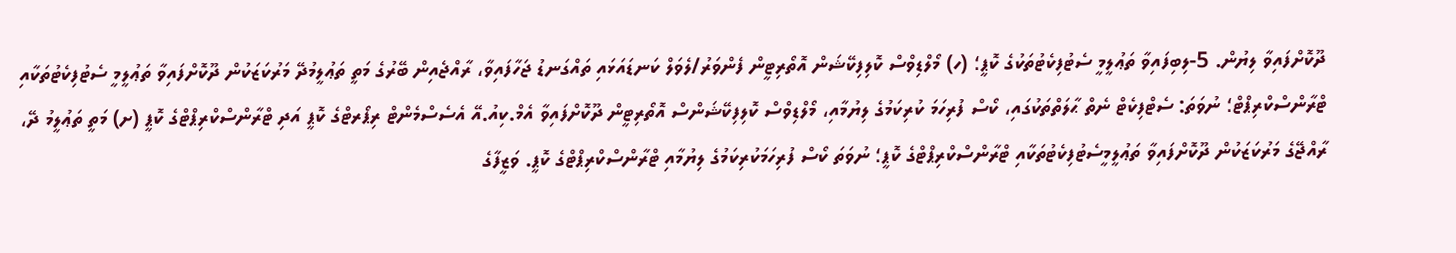ދޫކޮށްފައިވާ ލިޔުން. 5-ލިބިފައިވާ ތަޢުލީމީ ސެޓުފިކެޓުތަކުގެ ކޮޕީ؛ (ހ) މޯލްޑިވްސް ކޮލިފިކޭޝަން އޮތޯރިޓީން ފެންވަރު/ލެވަލް ކަނޑައަޅައި ތައްގަނޑު ޖަހާފައިވާ، ރާއްޖެއިން ބޭރުގެ މަތީ ތަޢުލީމުދޭ މަރުކަޒަކުން ދޫކޮށްފައިވާ ތަޢުލީމީ ސެޓުފިކެޓުތަކާއި ޓްރާންސްކްރިޕްޓް؛ ނުވަތަ: ސެޓްފިކެޓް ނެތް ޙާލަތްތަކުގައި، ކޯސް ފުރިހަމަ ކުރިކަމުގެ ލިޔުމާއި، މޯލްޑިވްސް ކޮލިފިކޭޝަންސް އޮތޯރިޓީން ދޫކޮށްފައިވާ އެމް.ކިއު.އޭ އެސެސްމެންޓް ރިޕޯރޓްގެ ކޮޕީ އަދި ޓްރާންސްކްރިޕްޓްގެ ކޮޕީ (ށ) މަތީ ތަޢުލީމު ދޭ، ރާއްޖޭގެ މަރުކަޒަކުން ދޫކޮށްފައިވާ ތަޢުލީމީސެޓުފިކެޓުތަކާއި ޓްރާންސްކްރިޕްޓްގެ ކޮޕީ؛ ނުވަތަ ކޯސް ފުރިހަމަކުރިކަމުގެ ލިޔުމާއި ޓްރާންސްކްރިޕްޓްގެ ކޮޕީ. ވަޒީފާގެ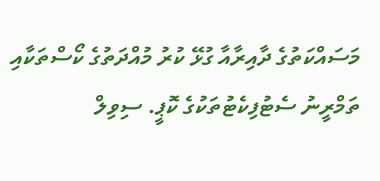މަސައްކަތުގެ ދާއިރާއާ ގުޅޭ ކުރު މުއްދަތުގެ ކޯސްތަކާއި ތަމްރީނު ސެޓުފިކެޓުތަކުގެ ކޮޕީ. ސިވިލް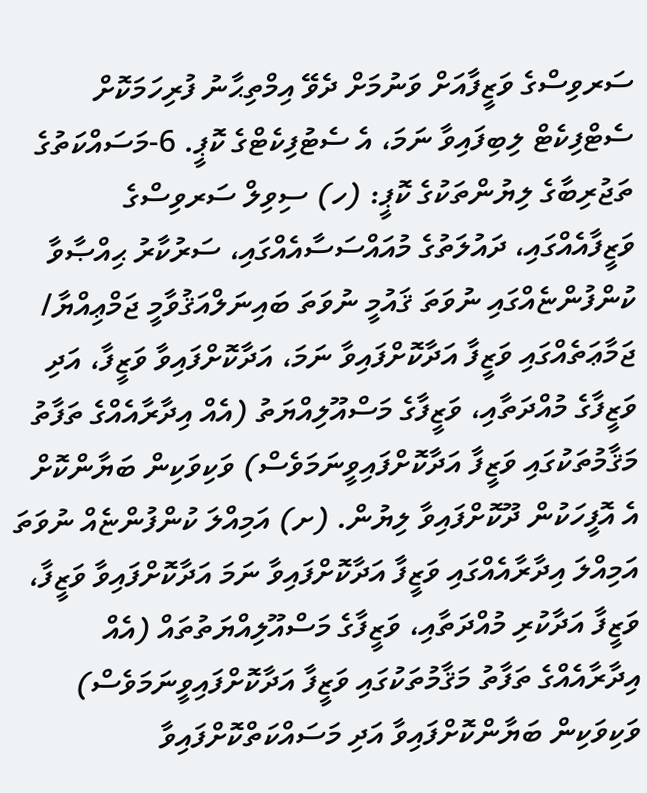ސަރވިސްގެ ވަޒީފާއަށް ވަނުމަށް ދެވޭ އިމްތިޙާނު ފުރިހަމަކޮށް ސެޓްފިކެޓް ލިބިފައިވާ ނަމަ، އެ ސެޓުފިކެޓްގެ ކޮޕީ. 6-މަސައްކަތުގެ ތަޖުރިބާގެ ލިޔުންތަކުގެ ކޮޕީ: (ހ) ސިވިލް ސަރވިސްގެ ވަޒީފާއެއްގައި، ދައުލަތުގެ މުއައްސަސާއެއްގައި، ސަރުކާރު ޙިއްޞާވާ ކުންފުންޏެއްގައި ނުވަތަ ޤައުމީ ނުވަތަ ބައިނަލްއަޤުވާމީ ޖަމްޢިއްޔާ/ ޖަމާޢަތެއްގައި ވަޒީފާ އަދާކޮށްފައިވާ ނަމަ، އަދާކޮށްފައިވާ ވަޒީފާ، އަދި ވަޒީފާގެ މުއްދަތާއި، ވަޒީފާގެ މަސްއޫލިއްޔަތު (އެއް އިދާރާއެއްގެ ތަފާތު މަޤާމުތަކުގައި ވަޒީފާ އަދާކޮށްފައިވީނަމަވެސް) ވަކިވަކިން ބަޔާންކޮށް އެ އޮފީހަކުން ދޫކޮށްފައިވާ ލިޔުން. (ށ) އަމިއްލަ ކުންފުންޏެއް ނުވަތަ އަމިއްލަ އިދާރާއެއްގައި ވަޒީފާ އަދާކޮށްފައިވާ ނަމަ އަދާކޮށްފައިވާ ވަޒީފާ، ވަޒީފާ އަދާކުރި މުއްދަތާއި، ވަޒީފާގެ މަސްއޫލިއްޔަތުތައް (އެއް އިދާރާއެއްގެ ތަފާތު މަޤާމުތަކުގައި ވަޒީފާ އަދާކޮށްފައިވީނަމަވެސް) ވަކިވަކިން ބަޔާންކޮށްފައިވާ އަދި މަސައްކަތްކޮށްފައިވާ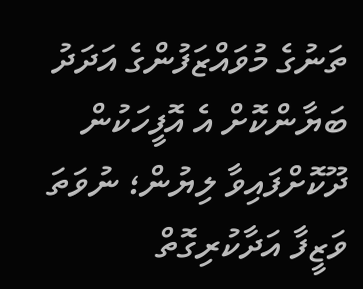ތަނުގެ މުވައްޒަފުންގެ އަދަދު ބަޔާންކޮށް އެ އޮފީހަކުން ދޫކޮށްފައިވާ ލިޔުން؛ ނުވަތަ ވަޒީފާ އަދާކުރިގޮތް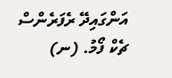އަންގައިދޭ ރެފަރެންސް ޗެކް ފޯމު. (ނ)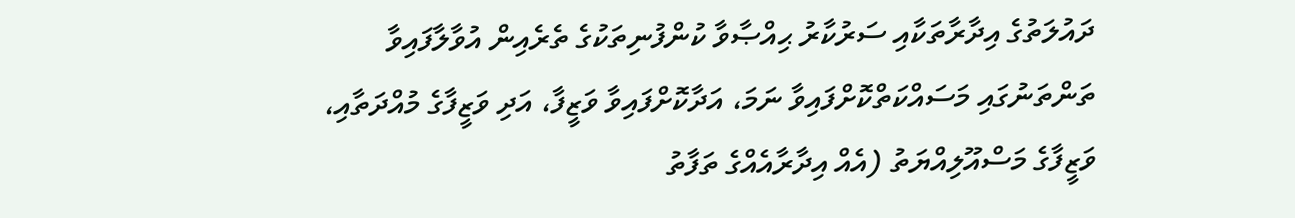ދައުލަތުގެ އިދާރާތަކާއި ސަރުކާރު ޙިއްޞާވާ ކުންފުނިތަކުގެ ތެރެއިން އުވާލާފައިވާ ތަންތަނުގައި މަސައްކަތްކޮށްފައިވާ ނަމަ، އަދާކޮށްފައިވާ ވަޒީފާ، އަދި ވަޒީފާގެ މުއްދަތާއި، ވަޒީފާގެ މަސްއޫލިއްޔަތު (އެއް އިދާރާއެއްގެ ތަފާތު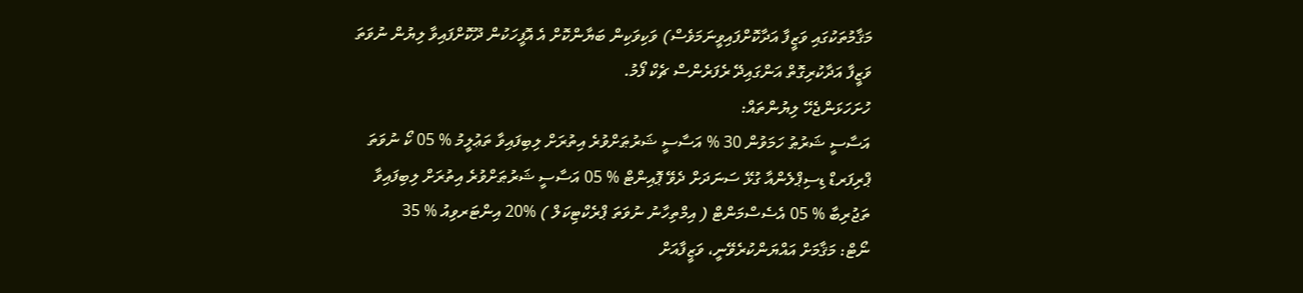މަޤާމުތަކުގައި ވަޒީފާ އަދާކޮށްފައިވީނަމަވެސް) ވަކިވަކިން ބަޔާންކޮށް އެ އޮފީހަކުން ދޫކޮށްފައިވާ ލިޔުން ނުވަތަ ވަޒީފާ އަދާކުރިގޮތް އަންގައިދޭ ރެފަރެންސް ޗެކް ފޯމު.
ހުށަހަޅަންޖެހޭ ލިޔުންތައް:
އަސާސީ ޝަރުޠު ހަމަވުން 30 % އަސާސީ ޝަރުޠަށްވުރެ އިތުރަށް ލިބިފައިވާ ތަޢުލީމު % 05 ކޯ ނުވަތަ ޕްރިފަރޑް ޑިސިޕްލެންއާ ގުޅޭ ސަނަދަށް ދެވޭ ޕޮއިންޓް % 05 އަސާސީ ޝަރުޠަށްވުރެ އިތުރަށް ލިބިފައިވާ ތަޖުރިބާ % 05 އެސެސްމަންޓް ( އިމްތިހާނު ނުވަތަ ޕްރެކްޓިކަލް ) %20 އިންޓަރވިއު % 35
ނޯޓް: މަޤާމަށް އައްޔަންކުރެވޭނީ، ވަޒީފާއަށް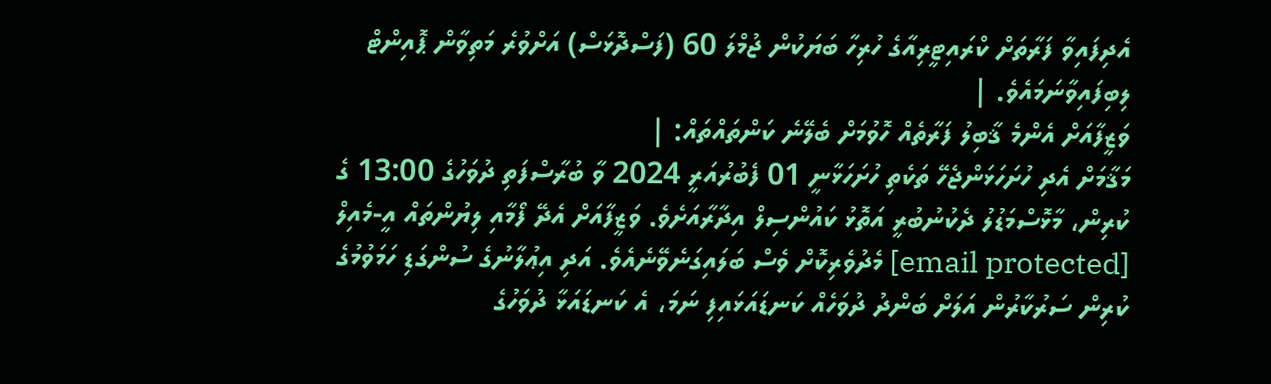އެދިފައިވާ ފަރާތަށް ކްރައިޓީރިއާގެ ހުރިހާ ބަޔަކުން ޖުމްލަ 60 (ފަސްދޮޅަސް) އަށްވުރެ މަތިވާން ޕޮއިންޓް ލިބިފައިވާނަމައެވެ. |
ވަޒީފާއަށް އެންމެ ޤާބިލު ފަރާތެއް ހޮވުމަށް ބެލޭނެ ކަންތައްތައް: |
މަޤާމަށް އެދި ހުށަހަޅަންޖެހޭ ތަކެތި ހުށަހަޅާނީ 01 ފެބުރުއަރީ 2024 ވާ ބުރާސްފަތި ދުވަހުގެ 13:00 ގެ ކުރިން، މާޅޮސްމަޑުލު ދެކުނުބުރީ އަތޮޅު ކައުންސިލް އިދާރާއަށެވެ. ވަޒީފާއަށް އެދޭ ފޯމާއި ލިޔުންތައް އީ-މެއިލް [email protected] މެދުވެރިކޮށް ވެސް ބަލައިގަނެވޭނެއެވެ. އަދި އިޢުލާނުގެ ސުންގަޑި ހަމަވުމުގެ ކުރިން ސަރުކާރުން އަލަށް ބަންދު ދުވަހެއް ކަނޑައަޅައިފި ނަމަ، އެ ކަނޑައަޅާ ދުވަހުގެ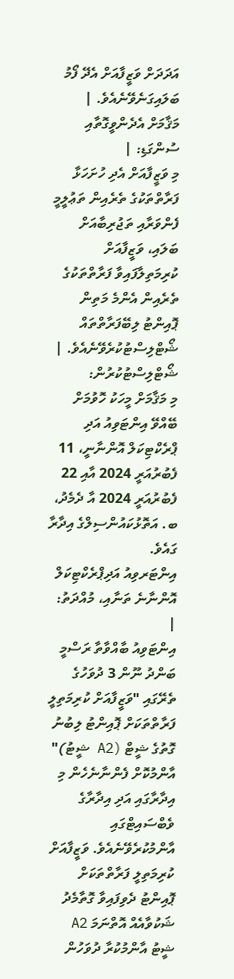އަދަދަށް ވަޒީފާއަށް އެދޭ ފޯމު ބަލައިގަނެވޭނެއެވެ. |
މަޤާމަށް އެދެންވީގޮތާއި ސުންގަޑި: |
މި ވަޒީފާއަށް އެދި ހުށަހަޅާ ފަރާތްތަކުގެ ތެރެއިން ތަޢުލީމީ ފެންވަރާއި ތަޖުރިބާއަށް ބަލައި، ވަޒީފާއަށް ކުރިމަތިލާފައިވާ ފަރާތްތަކުގެ ތެރެއިން އެންމެ މަތިން ޕޮއިންޓު ލިބޭފަރާތްތައް ޝޯޓްލިސްޓުކުރެވޭނެއެވެ. |
ޝޯޓްލިސްޓުކުރުން:
މި މަޤާމަށް މީހަކު ހޮވުމަށް ބޭއްވޭ އިންޓަވިއު އަދި ޕްރެކްޓިކަލް އޮންނާނީ، 11 ފެބުރުއަރީ 2024 އާއި 22 ފެބުރުއަރީ 2024 އާ ދެމެދު، ބ. އަތޮޅުކައުންސިލްގެ އިދާރާ ގައެވެ.
އިންޓަރވިއު އަދިޕްރެކްޓިކަލް އޮންނާނެ ތަނާއި، މުއްދަތު: |
އިންޓަވިއު ބާއްވާތާ ރަސްމީ ބަންދު ނޫން 3 ދުވަހުގެ ތެރޭގައި "ވަޒީފާއަށް ކުރިމަތިލީ ފަރާތްތަކަށް ޕޮއިންޓު ލިބުނު ގޮތުގެ ޝީޓް (A2 ޝީޓު)" އާންމުކޮށް ފެންނާނެހެން މި އިދާރާގައި އަދި އިދާރާގެ ވެބްސައިޓްގައި އާންމުކުރެވޭނެއެވެ. ވަޒީފާއަށް ކުރިމަތިލީ ފަރާތްތަކަށް ޕޮއިންޓު ދެވިފައިވާ ގޮތާމެދު ޝަކުވާއެއް އޮތްނަމަ A2 ޝީޓު އާންމުކުރާ ދުވަހުން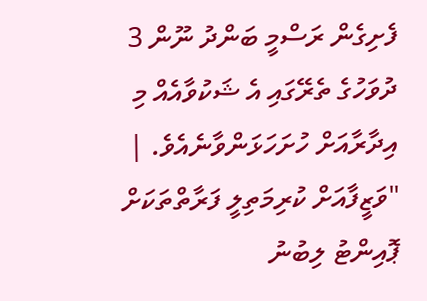ފެށިގެން ރަސްމީ ބަންދު ނޫން 3 ދުވަހުގެ ތެރޭގައި އެ ޝަކުވާއެއް މި އިދާރާއަށް ހުށަހަޅަންވާނެއެވެ. |
"ވަޒީފާއަށް ކުރިމަތިލީ ފަރާތްތަކަށް ޕޮއިންޓު ލިބުނު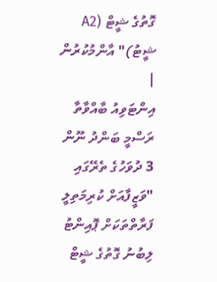ގޮތުގެ ޝީޓް (A2 ޝީޓު)" އާންމުކުރުން |
އިންޓަވިއު ބާއްވާތާ ރަސްމީ ބަންދު ނޫން 3 ދުވަހުގެ ތެރޭގައި "ވަޒީފާއަށް ކުރިމަތިލީ ފަރާތްތަކަށް ޕޮއިންޓު ލިބުނު ގޮތުގެ ޝީޓް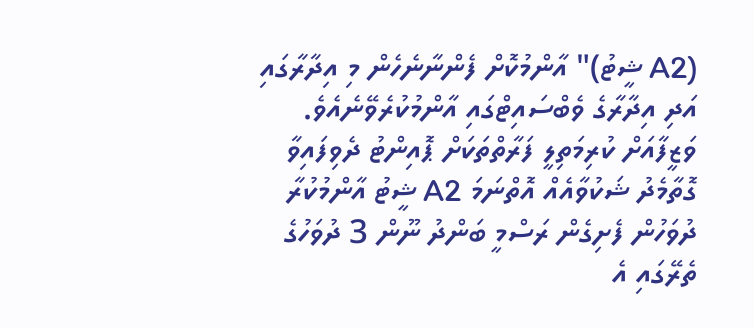(A2 ޝީޓު)" އާންމުކޮށް ފެންނާނެހެން މި އިދާރާގައި އަދި އިދާރާގެ ވެބްސައިޓްގައި އާންމުކުރެވޭނެއެވެ. ވަޒީފާއަށް ކުރިމަތިލީ ފަރާތްތަކަށް ޕޮއިންޓު ދެވިފައިވާ ގޮތާމެދު ޝަކުވާއެއް އޮތްނަމަ A2 ޝީޓު އާންމުކުރާ ދުވަހުން ފެށިގެން ރަސްމީ ބަންދު ނޫން 3 ދުވަހުގެ ތެރޭގައި އެ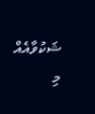ޝަކުވާއެއް މި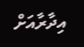އިދާރާއަށް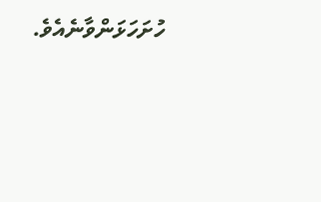ހުށަހަޅަންވާނެއެވެ.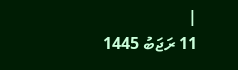|
11 ރަޖަބު 1445